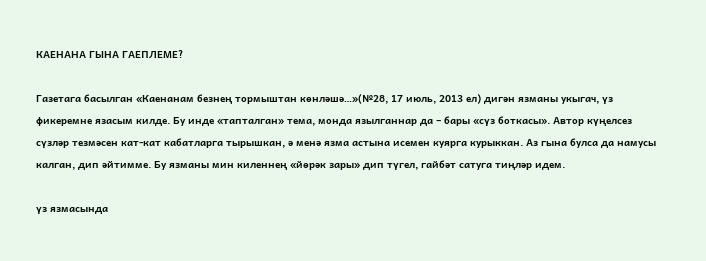КАЕНАНА ГЫНА ГАЕПЛЕМЕ?

Газетага басылган «Каенанам безнең тормыштан көнләшә…»(№28, 17 июль, 2013 ел) дигән язманы укыгач, үз фикеремне язасым килде. Бу инде «тапталган» тема, монда язылганнар да – бары «сүз боткасы». Автор күңелсез сүзләр тезмәсен кат-кат кабатларга тырышкан, ә менә язма астына исемен куярга курыккан. Аз гына булса да намусы калган, дип әйтимме. Бу язманы мин киленнең «йөрәк зары» дип түгел, гайбәт сатуга тиңләр идем.

үз язмасында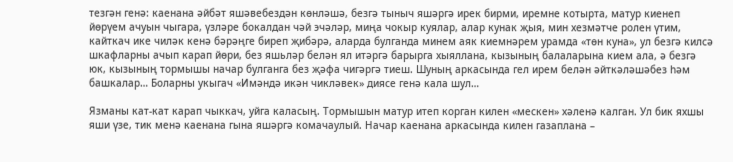тезгән генә: каенана әйбәт яшәвебездән көнләшә, безгә тыныч яшәргә ирек бирми, иремне котырта, матур киенеп йөрүем ачуын чыгара, үзләре бокалдан чәй эчәләр, миңа чокыр куялар, алар кунак җыя, мин хезмәтче ролен үтим, кайткач ике чиләк кенә бәрәңге биреп җибәрә, аларда булганда минем аяк киемнәрем урамда «төн куна», ул безгә килсә шкафларны ачып карап йөри, без яшьләр белән ял итәргә барырга хыяллана, кызының балаларына кием ала, ә безгә юк, кызының тормышы начар булганга без җәфа чигәргә тиеш. Шуның аркасында гел ирем белән әйткәләшәбез һәм башкалар… Боларны укыгач «Имәндә икән чикләвек» диясе генә кала шул…

Язманы кат-кат карап чыккач, уйга каласың. Тормышын матур итеп корган килен «мескен» хәленә калган. Ул бик яхшы яши үзе, тик менә каенана гына яшәргә комачаулый. Начар каенана аркасында килен газаплана –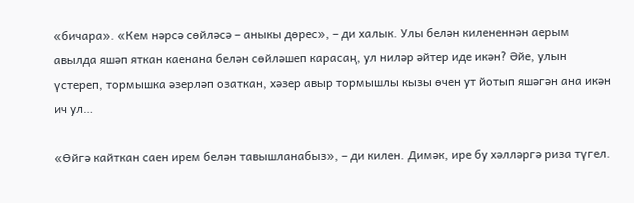«бичара». «Кем нәрсә сөйләсә – аныкы дөрес», – ди халык. Улы белән килененнән аерым авылда яшәп яткан каенана белән сөйләшеп карасаң, ул ниләр әйтер иде икән? Әйе, улын үстереп, тормышка әзерләп озаткан, хәзер авыр тормышлы кызы өчен ут йотып яшәгән ана икән ич ул…

«Өйгә кайткан саен ирем белән тавышланабыз», – ди килен. Димәк, ире бу хәлләргә риза түгел.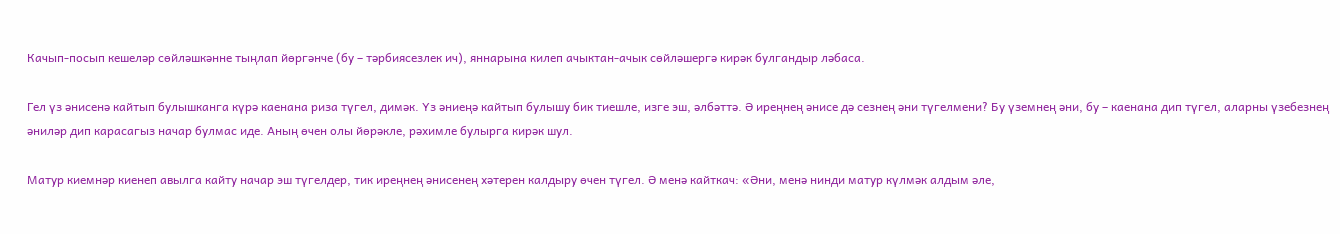Качып-посып кешеләр сөйләшкәнне тыңлап йөргәнче (бу – тәрбиясезлек ич), яннарына килеп ачыктан-ачык сөйләшергә кирәк булгандыр ләбаса.

Гел үз әнисенә кайтып булышканга күрә каенана риза түгел, димәк. Үз әниеңә кайтып булышу бик тиешле, изге эш, әлбәттә. Ә иреңнең әнисе дә сезнең әни түгелмени? Бу үземнең әни, бу – каенана дип түгел, аларны үзебезнең әниләр дип карасагыз начар булмас иде. Аның өчен олы йөрәкле, рәхимле булырга кирәк шул.

Матур киемнәр киенеп авылга кайту начар эш түгелдер, тик иреңнең әнисенең хәтерен калдыру өчен түгел. Ә менә кайткач: «Әни, менә нинди матур күлмәк алдым әле,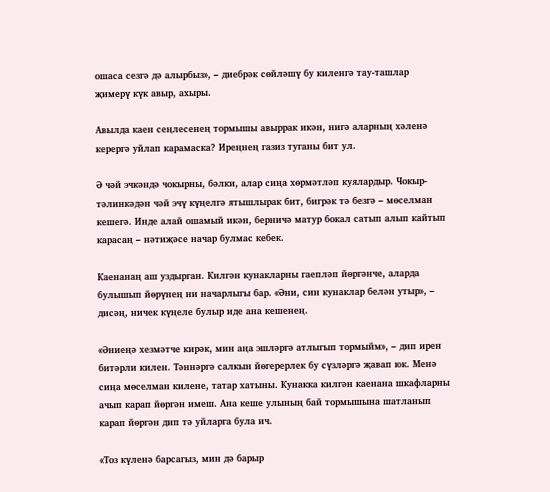ошаса сезгә дә алырбыз», – диебрәк сөйләшү бу киленгә тау-ташлар җимерү күк авыр, ахыры.

Авылда каен сеңлесенең тормышы авыррак икән, нигә аларның хәленә керергә уйлап карамаска? Иреңнең газиз туганы бит ул.

Ә чәй эчкәндә чокырны, бәлки, алар сиңа хөрмәтләп куялардыр. Чокыр-тәлинкәдән чәй эчү күңелгә ятышлырак бит, бигрәк тә безгә – мөселман кешегә. Инде алай ошамый икән, берничә матур бокал сатып алып кайтып карасаң – нәтиҗәсе начар булмас кебек.

Каенанаң аш уздырган. Килгән кунакларны гаепләп йөргәнче, аларда булышып йөрүнең ни начарлыгы бар. «Әни, син кунаклар белән утыр», – дисәң, ничек күңеле булыр иде ана кешенең.

«Әниеңә хезмәтче кирәк, мин аңа эшләргә атлыгып тормыйм», – дип ирен битәрли килен. Тәннәргә салкын йөгерерлек бу сүзләргә җавап юк. Менә сиңа мөселман килене, татар хатыны. Кунакка килгән каенана шкафларны ачып карап йөргән имеш. Ана кеше улының бай тормышына шатланып карап йөргән дип тә уйларга була ич.

«Тоз күленә барсагыз, мин дә барыр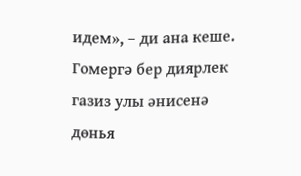идем», – ди ана кеше. Гомергә бер диярлек газиз улы әнисенә дөнья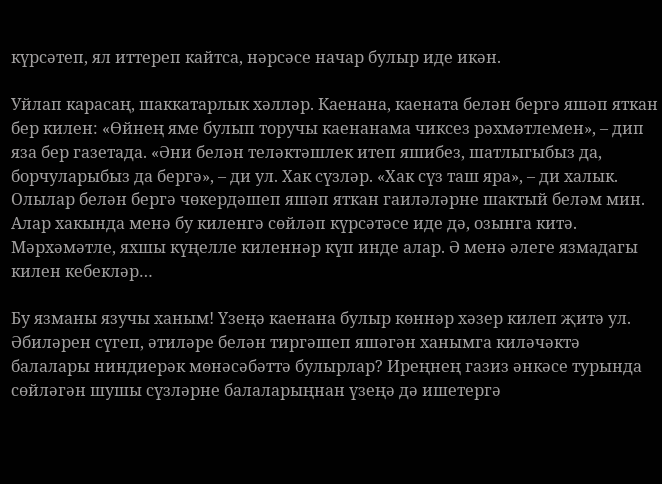күрсәтеп, ял иттереп кайтса, нәрсәсе начар булыр иде икән.

Уйлап карасаң, шаккатарлык хәлләр. Каенана, каената белән бергә яшәп яткан бер килен: «Өйнең яме булып торучы каенанама чиксез рәхмәтлемен», – дип яза бер газетада. «Әни белән теләктәшлек итеп яшибез, шатлыгыбыз да, борчуларыбыз да бергә», – ди ул. Хак сүзләр. «Хак сүз таш яра», – ди халык. Олылар белән бергә чөкердәшеп яшәп яткан гаиләләрне шактый беләм мин. Алар хакында менә бу киленгә сөйләп күрсәтәсе иде дә, озынга китә. Мәрхәмәтле, яхшы күңелле киленнәр күп инде алар. Ә менә әлеге язмадагы килен кебекләр…

Бу язманы язучы ханым! Үзеңә каенана булыр көннәр хәзер килеп җитә ул. Әбиләрен сүгеп, әтиләре белән тиргәшеп яшәгән ханымга киләчәктә балалары ниндиерәк мөнәсәбәттә булырлар? Иреңнең газиз әнкәсе турында сөйләгән шушы сүзләрне балаларыңнан үзеңә дә ишетергә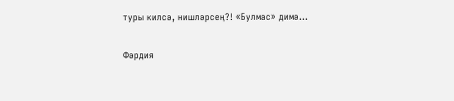туры килсә, нишләрсең?! «Булмас» димә…

Фәрдия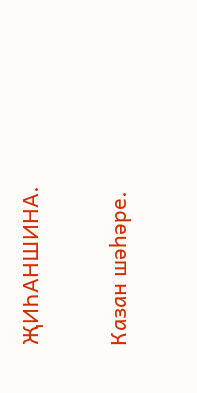ҖИҺАНШИНА.

Казан шәһәре.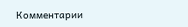Комментарии